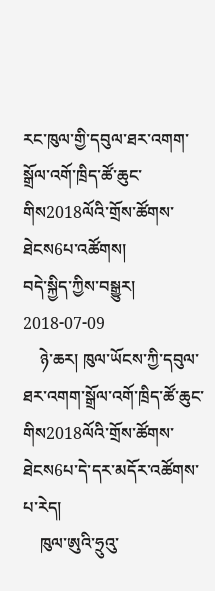རང་ཁུལ་གྱི་དབུལ་ཐར་འགག་སྒྲོལ་འགོ་ཁྲིད་ཚོ་ཆུང་གིས2018ལོའི་གྲོས་ཚོགས་ཐེངས6པ་འཚོགས།
བདེ་སྐྱིད་ཀྱིས་བསྒྱུར།        2018-07-09
    ཉེ་ཆར། ཁུལ་ཡོངས་ཀྱི་དབུལ་ཐར་འགག་སྒྲོལ་འགོ་ཁྲིད་ཚོ་ཆུང་གིས2018ལོའི་གྲོས་ཚོགས་ཐེངས6པ་དེ་དར་མདོར་འཚོགས་པ་རེད།
    ཁུལ་ཨུའི་ཧྲུའུ་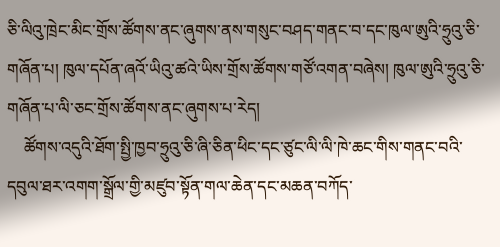ཅི་ལིའུ་ཁྲེང་མིང་གྲོས་ཚོགས་ནང་ཞུགས་ནས་གསུང་བཤད་གནང་བ་དང་ཁུལ་ཨུའི་ཧྲུའུ་ཅི་གཞོན་པ། ཁུལ་དཔོན་ཞའོ་ཡིའུ་ཚའེ་ཡིས་གྲོས་ཚོགས་གཙོ་འགན་བཞེས། ཁུལ་ཨུའི་ཧྲུའུ་ཅི་གཞོན་པ་ལི་ཅང་གྲོས་ཚོགས་ནང་ཞུགས་པ་རེད།
    ཚོགས་འདུའི་ཐོག་སྤྱི་ཁྱབ་ཧྲུའུ་ཅི་ཞི་ཅིན་ཕིང་དང་ཙུང་ལི་ལི་ཁེ་ཆང་གིས་གནང་བའི་དབུལ་ཐར་འགག་སྒྲོལ་གྱི་མཛུབ་སྟོན་གལ་ཆེན་དང་མཆན་བཀོད་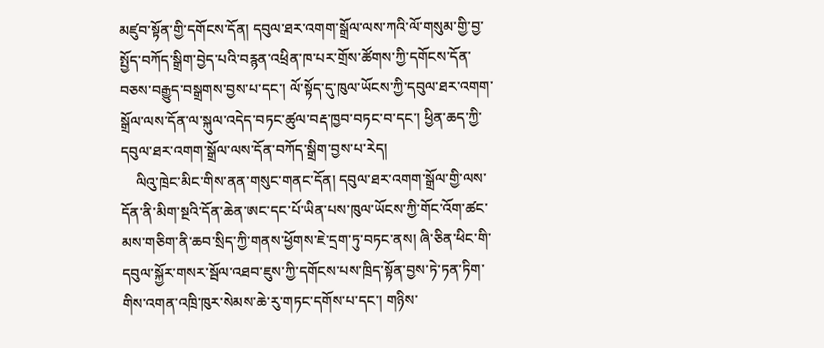མཛུབ་སྟོན་གྱི་དགོངས་དོན། དབུལ་ཐར་འགག་སྒྲོལ་ལས་ཀའི་ལོ་གསུམ་གྱི་བྱ་སྤྱོད་བཀོད་སྒྲིག་བྱེད་པའི་བརྙན་འཕྲིན་ཁ་པར་གྲོས་ཚོགས་ཀྱི་དགོངས་དོན་བཅས་བརྒྱུད་བསྒྲགས་བྱས་པ་དང་། ལོ་སྟོད་དུ་ཁུལ་ཡོངས་ཀྱི་དབུལ་ཐར་འགག་སྒྲོལ་ལས་དོན་ལ་སྐུལ་འདེད་བཏང་ཚུལ་བརྡ་ཁྱབ་བཏང་བ་དང་། ཕྱིན་ཆད་ཀྱི་དབུལ་ཐར་འགག་སྒྲོལ་ལས་དོན་བཀོད་སྒྲིག་བྱས་པ་རེད།
    ལིའུ་ཁྲེང་མིང་གིས་ནན་གསུང་གནང་དོན། དབུལ་ཐར་འགག་སྒྲོལ་གྱི་ལས་དོན་ནི་མིག་སྔའི་དོན་ཆེན་ཨང་དང་པོ་ཡིན་པས་ཁུལ་ཡོངས་ཀྱི་གོང་འོག་ཚང་མས་གཅིག་ནི་ཆབ་སྲིད་ཀྱི་གནས་ཕྱོགས་ཇེ་དྲག་ཏུ་བཏང་ནས། ཞི་ཅིན་ཕིང་གི་དབུལ་སྐྱོར་གསར་སྦོལ་འཐབ་ཇུས་ཀྱི་དགོངས་པས་ཁྲིད་སྟོན་བྱས་ཏེ་ཏན་ཏིག་གིས་འགན་འཁྲི་ཁུར་སེམས་ཆེ་རུ་གཏང་དགོས་པ་དང་། གཉིས་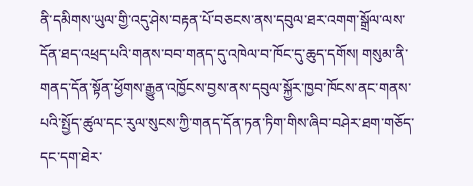ནི་དམིགས་ཡུལ་གྱི་འདུ་ཤེས་བརྟན་པོ་བཅངས་ནས་དབུལ་ཐར་འགག་སྒྲོལ་ལས་དོན་ཐད་འཕྲད་པའི་གནས་བབ་གནད་དུ་འཁེལ་བ་ཁོང་དུ་ཆུད་དགོས། གསུམ་ནི་གནད་དོན་སྟོན་ཕྱོགས་རྒྱུན་འཁྱོངས་བྱས་ནས་དབུལ་སྐྱོར་ཁྱབ་ཁོངས་ནང་གནས་པའི་སྤྱོད་ཚུལ་དང་རུལ་སུངས་ཀྱི་གནད་དོན་ཏན་ཏིག་གིས་ཞིབ་བཤེར་ཐག་གཅོད་དང་དག་ཐེར་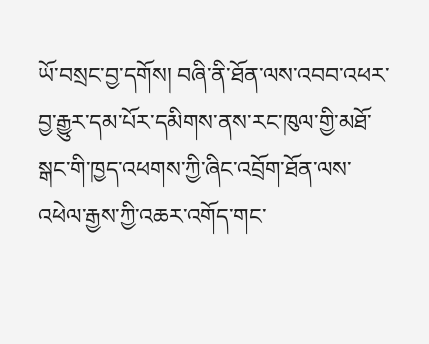ཡོ་བསྲང་བྱ་དགོས། བཞི་ནི་ཐོན་ལས་འབབ་འཕར་བྱ་རྒྱུར་དམ་པོར་དམིགས་ནས་རང་ཁུལ་གྱི་མཐོ་སྒང་གི་ཁྱད་འཕགས་ཀྱི་ཞིང་འབྲོག་ཐོན་ལས་འཕེལ་རྒྱས་ཀྱི་འཆར་འགོད་གང་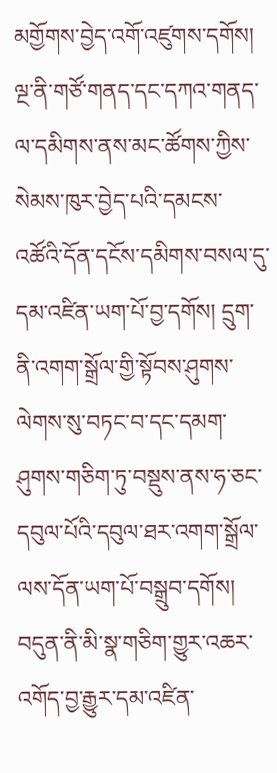མགྱོགས་བྱེད་འགོ་འཛུགས་དགོས། ལྔ་ནི་གཙོ་གནད་དང་དཀའ་གནད་ལ་དམིགས་ནས་མང་ཚོགས་ཀྱིས་སེམས་ཁུར་བྱེད་པའི་དམངས་འཚོའི་དོན་དངོས་དམིགས་བསལ་དུ་དམ་འཛིན་ཡག་པོ་བྱ་དགོས། དྲུག་ནི་འགག་སྒྲོལ་གྱི་སྟོབས་ཤུགས་ལེགས་སུ་བཏང་བ་དང་དམག་ཤུགས་གཅིག་ཏུ་བསྡུས་ནས་ཧ་ཅང་དབུལ་པོའི་དབུལ་ཐར་འགག་སྒྲོལ་ལས་དོན་ཡག་པོ་བསྒྲུབ་དགོས། བདུན་ནི་མི་སྣ་གཅིག་གྱུར་འཆར་འགོད་བྱ་རྒྱུར་དམ་འཛིན་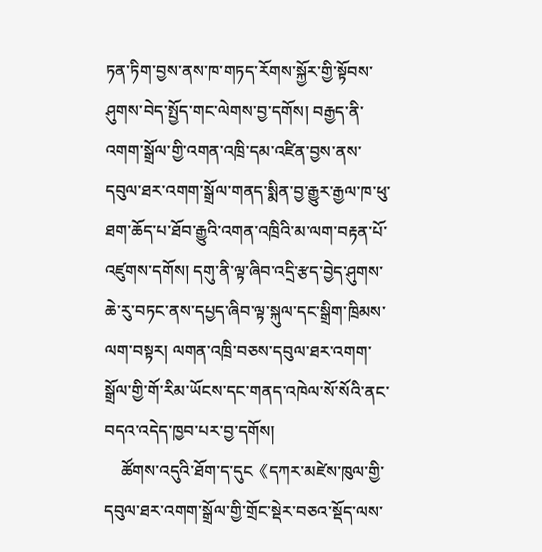ཏན་ཏིག་བྱས་ནས་ཁ་གཏད་རོགས་སྐྱོར་གྱི་སྟོབས་ཤུགས་བེད་སྤྱོད་གང་ལེགས་བྱ་དགོས། བརྒྱད་ནི་འགག་སྒྲོལ་གྱི་འགན་འཁྲི་དམ་འཛིན་བྱས་ནས་དབུལ་ཐར་འགག་སྒྲོལ་གནད་སྨིན་བྱ་རྒྱུར་རྒྱལ་ཁ་ཕུ་ཐག་ཆོད་པ་ཐོབ་རྒྱུའི་འགན་འཁྲིའི་མ་ལག་བརྟན་པོ་འཛུགས་དགོས། དགུ་ནི་ལྟ་ཞིབ་འདྲི་རྩད་བྱེད་ཤུགས་ཆེ་རུ་བཏང་ནས་དཔྱད་ཞིབ་ལྟ་སྐུལ་དང་སྒྲིག་ཁྲིམས་ལག་བསྟར། ལགན་འཁྲི་བཅས་དབུལ་ཐར་འགག་སྒྲོལ་གྱི་གོ་རིམ་ཡོངས་དང་གནད་འཁེལ་སོ་སོའི་ནང་བདའ་འདེད་ཁྱབ་པར་བྱ་དགོས།
    ཚོགས་འདུའི་ཐོག་ད་དུང《དཀར་མཛེས་ཁུལ་གྱི་དབུལ་ཐར་འགག་སྒྲོལ་གྱི་གྲོང་སྡེར་བཅའ་སྡོད་ལས་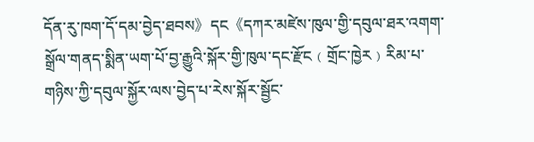དོན་རུ་ཁག་དོ་དམ་བྱེད་ཐབས》དང《དཀར་མཛེས་ཁུལ་གྱི་དབུལ་ཐར་འགག་སྒྲོལ་གནད་སྨིན་ཡག་པོ་བྱ་རྒྱུའི་སྐོར་གྱི་ཁུལ་དང་རྫོང﹙གྲོང་ཁྱེར﹚རིམ་པ་གཉིས་ཀྱི་དབུལ་སྐྱོར་ལས་བྱེད་པ་རེས་སྐོར་སྦྱོང་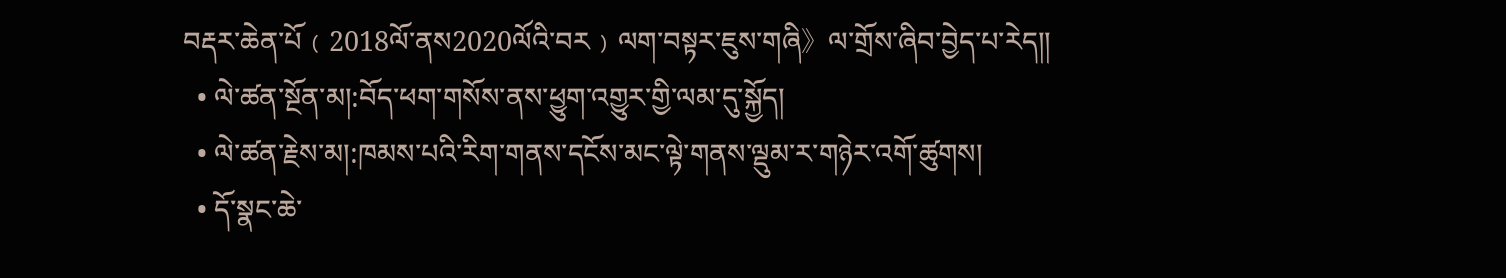བརྡར་ཆེན་པོ﹙2018ལོ་ནས2020ལོའི་བར﹚ལག་བསྟར་ཇུས་གཞི》ལ་གྲོས་ཞིབ་བྱེད་པ་རེད།།
  • ལེ་ཚན་སྔོན་མ།:བོད་ཕག་གསོས་ནས་ཕྱུག་འགྱུར་གྱི་ལམ་དུ་སྐྱོད།
  • ལེ་ཚན་རྗེས་མ།:ཁམས་པའི་རིག་གནས་དངོས་མང་ལྟེ་གནས་ལྡུམ་ར་གཉེར་འགོ་ཚུགས།
  • དོ་སྣང་ཆེ་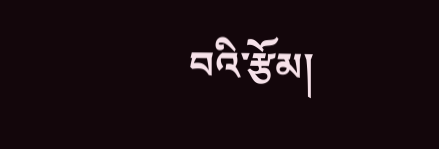བའི་རྩོམ།